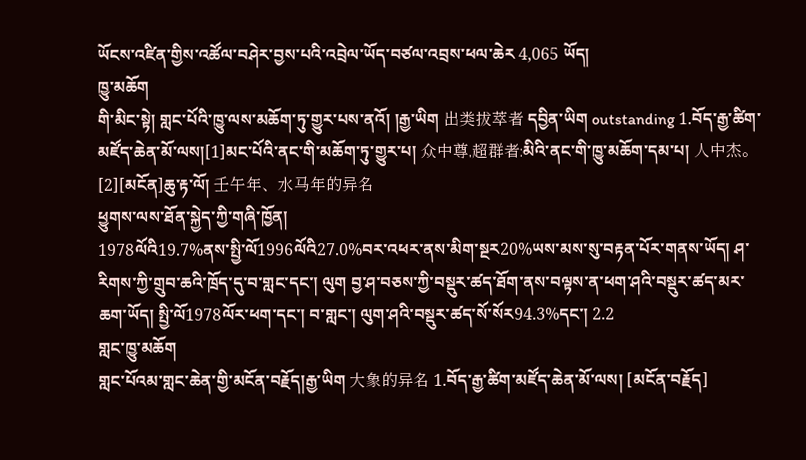ཡོངས་འཛིན་གྱིས་འཚོལ་བཤེར་བྱས་པའི་འབྲེལ་ཡོད་བཙལ་འབྲས་ཕལ་ཆེར 4,065 ཡོད།
ཁྱུ་མཆོག
གི་མིང་སྟེ། གླང་པོའི་ཁྱུ་ལས་མཆོག་ཏུ་གྱུར་པས་ནའོ། །རྒྱ་ཡིག 出类拔萃者 དབྱིན་ཡིག outstanding 1.བོད་རྒྱ་ཚིག་མཛོད་ཆེན་མོ་ལས།[1]མང་པོའི་ནང་གི་མཆོག་ཏུ་གྱུར་པ། 众中尊,超群者:མིའི་ནང་གི་ཁྱུ་མཆོག་དམ་པ། 人中杰。[2][མངོན]ཆུ་རྟ་ལོ། 壬午年、水马年的异名
ཕྱུགས་ལས་ཐོན་སྐྱེད་ཀྱི་གཞི་ཁྱོན།
1978ལོའི19.7%ནས་སྤྱི་ལོ1996ལོའི27.0%བར་འཕར་ནས་མིག་སྔར20%ཡས་མས་སུ་བརྟན་པོར་གནས་ཡོད། ཤ་རིགས་ཀྱི་གྲུབ་ཆའི་ཁྲོད་དུ་བ་གླང་དང་། ལུག བྱ་ཤ་བཅས་ཀྱི་བསྡུར་ཚད་ཐོག་ནས་བལྟས་ན་ཕག་ཤའི་བསྡུར་ཚད་མར་ཆག་ཡོད། སྤྱི་ལོ1978ལོར་ཕག་དང་། བ་གླང་། ལུག་ཤའི་བསྡུར་ཚད་སོ་སོར94.3%དང་། 2.2
གླང་ཁྱུ་མཆོག
གླང་པོའམ་གླང་ཆེན་གྱི་མངོན་བརྗོད།རྒྱ་ཡིག 大象的异名 1.བོད་རྒྱ་ཚིག་མཛོད་ཆེན་མོ་ལས། [མངོན་བརྗོད]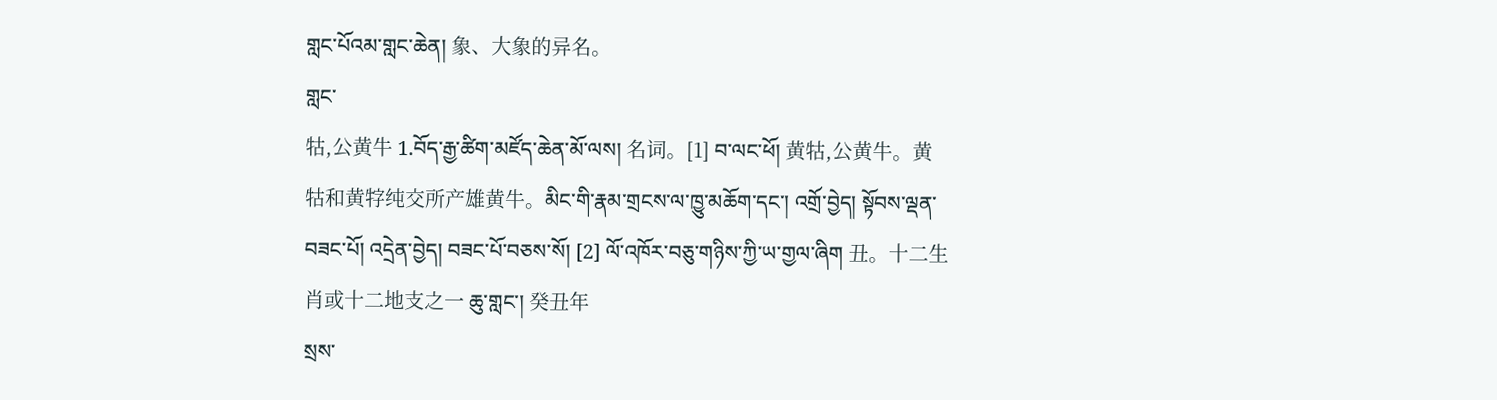གླང་པོའམ་གླང་ཆེན། 象、大象的异名。
གླང་
牯,公黄牛 1.བོད་རྒྱ་ཚིག་མཛོད་ཆེན་མོ་ལས། 名词。[1] བ་ལང་ཕོ། 黄牯,公黄牛。黄牯和黄牸纯交所产雄黄牛。མིང་གི་རྣམ་གྲངས་ལ་ཁྱུ་མཆོག་དང་། འགྲོ་བྱེད། སྟོབས་ལྡན་བཟང་པོ། འདྲེན་བྱེད། བཟང་པོ་བཅས་སོ། [2] ལོ་འཁོར་བཅུ་གཉིས་ཀྱི་ཡ་གྱལ་ཞིག 丑。十二生肖或十二地支之一 ཆུ་གླང་། 癸丑年
སྲས་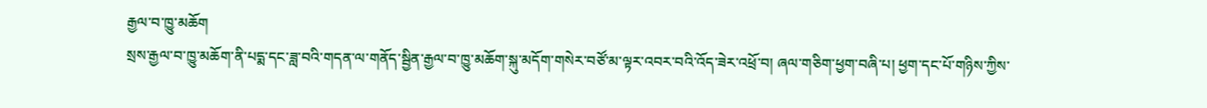རྒྱལ་བ་ཁྱུ་མཆོག
སྲས་རྒྱལ་བ་ཁྱུ་མཆོག་ནི་པདྨ་དང་ཟླ་བའི་གདན་ལ་གནོད་སྦྱིན་རྒྱལ་བ་ཁྱུ་མཆོག་སྐུ་མདོག་གསེར་བཙོ་མ་ལྟར་འབར་བའི་འོད་ཟེར་འཕྲོ་བ། ཞལ་གཅིག་ཕྱག་བཞི་པ། ཕྱག་དང་པོ་གཉིས་ཀྱིས་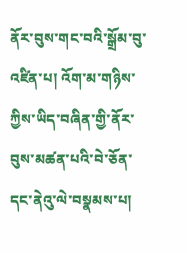ནོར་བུས་གང་བའི་སྒྲོམ་བུ་འཛིན་པ། འོག་མ་གཉིས་ཀྱིས་ཡིད་བཞིན་གྱི་ནོར་བུས་མཚན་པའི་བེ་ཅོན་དང་ནེའུ་ལེ་བསྣམས་པ།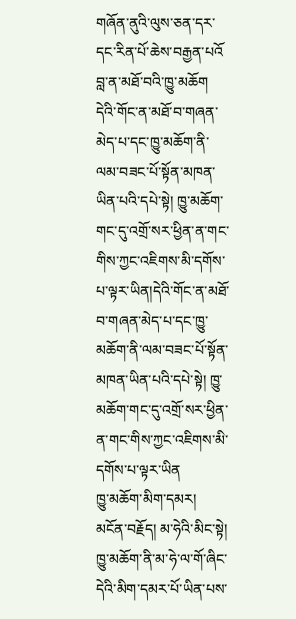གཞོན་ནུའི་ལུས་ཅན་དར་དང་རིན་པོ་ཆེས་བརྒྱན་པའོ
བླ་ན་མཐོ་བའི་ཁྱུ་མཆོག
དེའི་གོང་ན་མཐོ་བ་གཞན་མེད་པ་དང་ཁྱུ་མཆོག་ནི་ལམ་བཟང་པོ་སྟོན་མཁན་ཡིན་པའི་དཔེ་སྟེ། ཁྱུ་མཆོག་གང་དུ་འགྲོ་སར་ཕྱིན་ན་གང་གིས་ཀྱང་འཇིགས་མི་དགོས་པ་ལྟར་ཡིན།དེའི་གོང་ན་མཐོ་བ་གཞན་མེད་པ་དང་ཁྱུ་མཆོག་ནི་ལམ་བཟང་པོ་སྟོན་མཁན་ཡིན་པའི་དཔེ་སྟེ། ཁྱུ་མཆོག་གང་དུ་འགྲོ་སར་ཕྱིན་ན་གང་གིས་ཀྱང་འཇིགས་མི་དགོས་པ་ལྟར་ཡིན
ཁྱུ་མཆོག་མིག་དམར།
མངོན་བརྗོད། མ་ཧེའི་མིང་སྟེ། ཁྱུ་མཆོག་ནི་མ་ཧེ་ལ་གོ་ཞིང་དེའི་མིག་དམར་པོ་ཡིན་པས་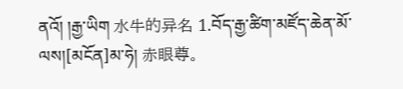ནའོ། །རྒྱ་ཡིག 水牛的异名 1.བོད་རྒྱ་ཚིག་མཛོད་ཆེན་མོ་ལས།[མངོན]མ་ཧེ། 赤眼尊。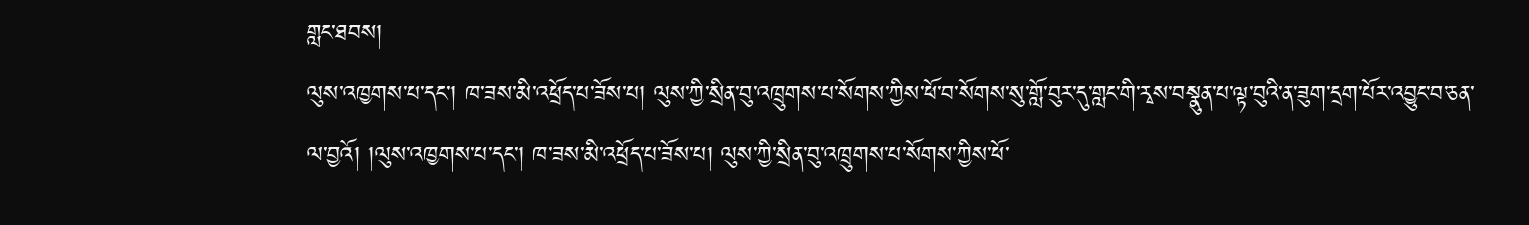གླང་ཐབས།
ལུས་འཁྱགས་པ་དང་། ཁ་ཟས་མི་འཕྲོད་པ་ཟོས་པ། ལུས་ཀྱི་སྲིན་བུ་འཁྲུགས་པ་སོགས་ཀྱིས་ཕོ་བ་སོགས་སུ་གློ་བུར་དུ་གླང་གི་རྭས་བསྣུན་པ་ལྟ་བུའི་ན་ཟུག་དྲག་པོར་འབྱུང་བ་ཅན་ལ་བྱའོ། །ལུས་འཁྱགས་པ་དང་། ཁ་ཟས་མི་འཕྲོད་པ་ཟོས་པ། ལུས་ཀྱི་སྲིན་བུ་འཁྲུགས་པ་སོགས་ཀྱིས་ཕོ་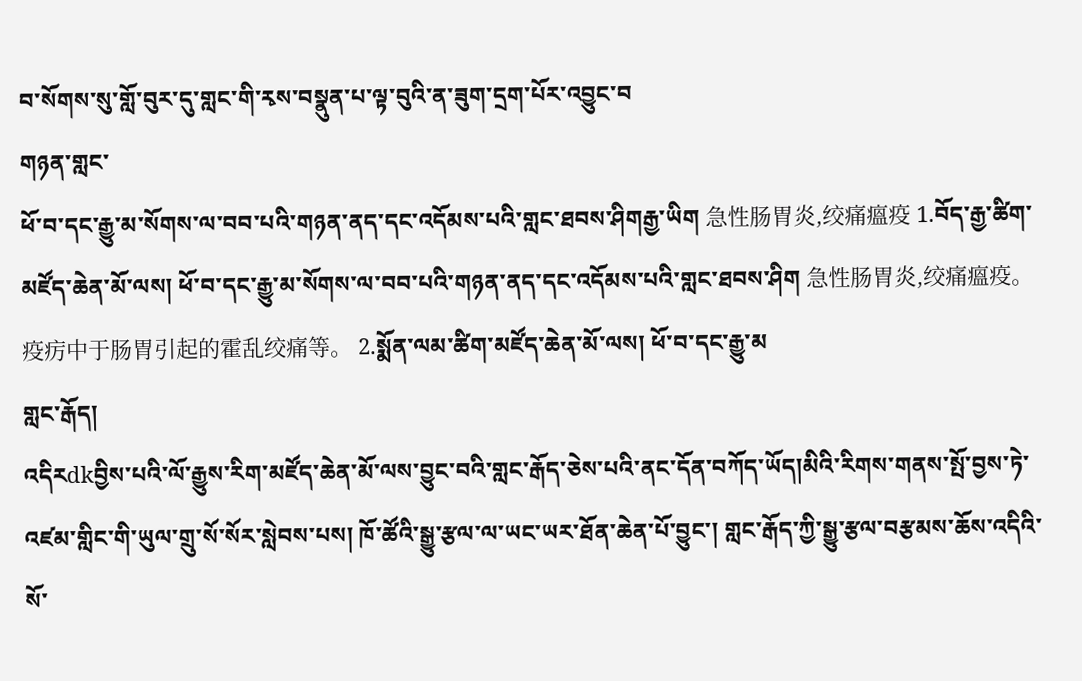བ་སོགས་སུ་གློ་བུར་དུ་གླང་གི་རྭས་བསྣུན་པ་ལྟ་བུའི་ན་ཟུག་དྲག་པོར་འབྱུང་བ
གཉན་གླང་
ཕོ་བ་དང་རྒྱུ་མ་སོགས་ལ་བབ་པའི་གཉན་ནད་དང་འདོམས་པའི་གླང་ཐབས་ཤིགརྒྱ་ཡིག 急性肠胃炎,绞痛瘟疫 1.བོད་རྒྱ་ཚིག་མཛོད་ཆེན་མོ་ལས། ཕོ་བ་དང་རྒྱུ་མ་སོགས་ལ་བབ་པའི་གཉན་ནད་དང་འདོམས་པའི་གླང་ཐབས་ཤིག 急性肠胃炎,绞痛瘟疫。疫疠中于肠胃引起的霍乱绞痛等。 2.སྨོན་ལམ་ཚིག་མཛོད་ཆེན་མོ་ལས། ཕོ་བ་དང་རྒྱུ་མ
གླང་རྒོད།
འདིརdkབྱིས་པའི་ལོ་རྒྱུས་རིག་མཛོད་ཆེན་མོ་ལས་བྱུང་བའི་གླང་རྒོད་ཅེས་པའི་ནང་དོན་བཀོད་ཡོད།མིའི་རིགས་གནས་སྤོ་བྱས་ཏེ་འཛམ་གླིང་གི་ཡུལ་གྲུ་སོ་སོར་སླེབས་པས། ཁོ་ཚོའི་སྒྱུ་རྩལ་ལ་ཡང་ཡར་ཐོན་ཆེན་པོ་བྱུང་། གླང་རྒོད་ཀྱི་སྒྱུ་རྩལ་བརྩམས་ཆོས་འདིའི་སོ་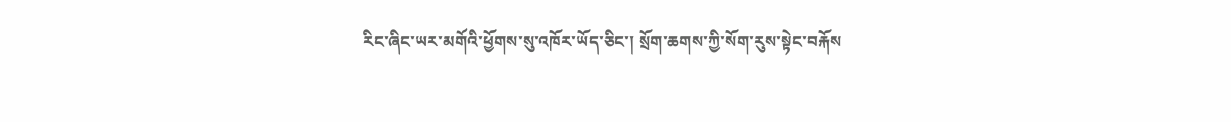རིང་ཞིང་ཡར་མགོའི་ཕྱོགས་སུ་འཁོར་ཡོད་ཅིང་། སྲོག་ཆགས་ཀྱི་སོག་རུས་སྟེང་བརྐོས